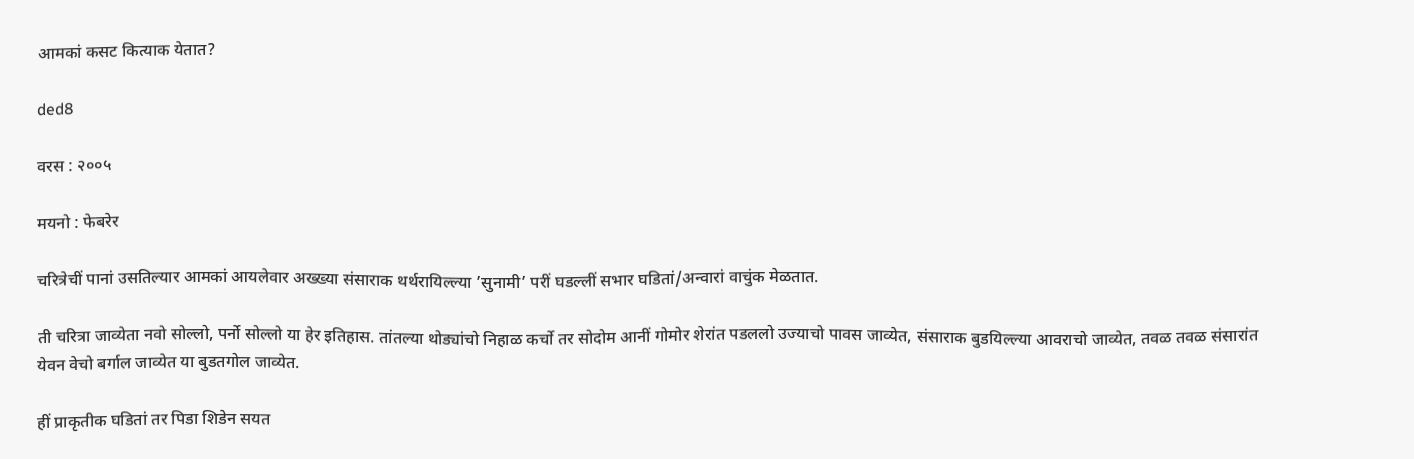आमकां कसट कित्याक येतात?

ded8

वरस : २००५

मयनो : फेबरेर

चरित्रेचीं पानां उसतिल्यार आमकां आयलेवार अख्ख्या संसाराक थर्थरायिल्ल्या ’सुनामी’ परीं घड‌ल्लीं सभार घडितां/अन्वारां वाचुंक मेळतात.

ती चरित्रा जाव्येता नवो सोल्लो, पर्नो सोल्लो या हेर इतिहास. तांतल्या थोड्यांचो निहाळ कर्चो तर सोदोम आनीं गोमोर शेरांत पडललो उज्याचो पावस जाव्येत, संसाराक बुडयिल्ल्या आवराचो जाव्येत, तवळ तवळ संसारांत येवन वेचो बर्गाल जाव्येत या बुडत‌गोल जाव्येत.

हीं प्राकृतीक घडितां तर पिडा शिडेन सयत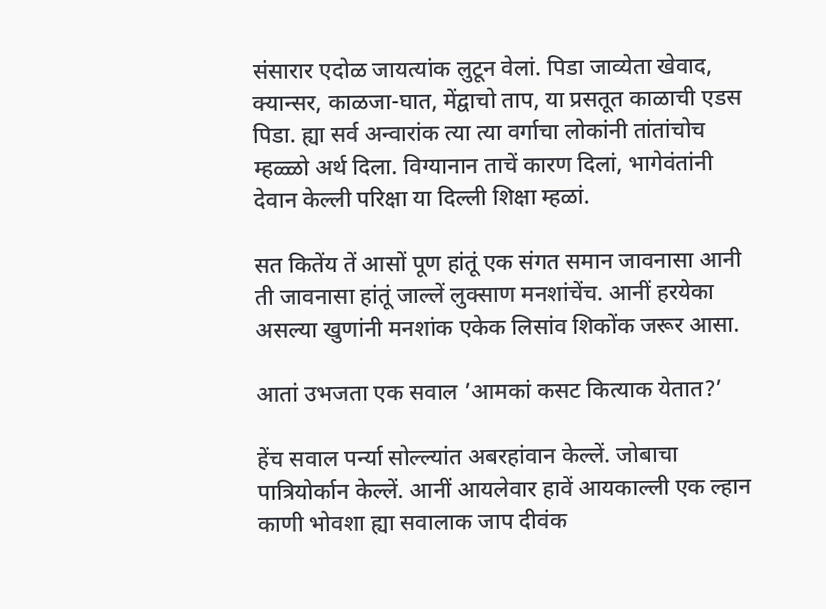संसारार एदोळ जायत्यांक लुटून वेलां. पिडा जाव्येता खेवाद, क्यान्सर, काळजा-घात, मेंद्वाचो ताप, या प्रसतूत काळाची एडस पिडा. ह्या सर्व अन्वारांक त्या त्या वर्गाचा लोकांनी तांतांचोच म्हळ्ळो अर्थ दिला. विग्यानान ताचें कारण दिलां, भागेवंतांनी देवान केल्ली परिक्षा या दिल्ली शिक्षा म्हळां.

सत कितेंय तें आसों पूण हांतूं एक संगत समान जावनासा आनी ती जावनासा हांतूं जाल्लें लुक्साण मनशांचेंच. आनीं हर‍येका असल्या खुणांनी मनशांक एकेक लिसांव शिकोंक जरूर आसा.

आतां उभजता एक सवाल ’आमकां कसट कित्याक येतात?’

हेंच सवाल पर्न्या सोल्ल्यांत अबरहांवान केल्लें. जोबाचा पात्रियोर्कान केल्लें. आनीं आयलेवार हावें आयकाल्ली एक ल्हान काणी भोवशा ह्या सवालाक जाप दीवंक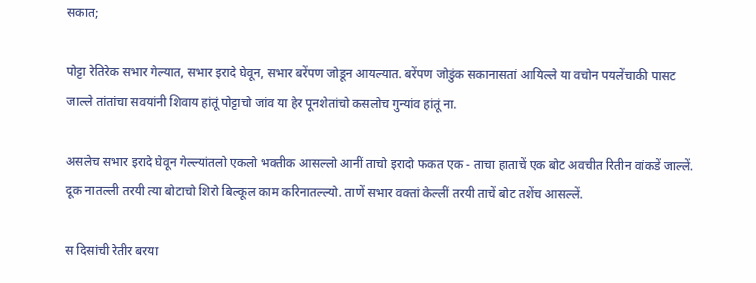सकात;

पोट्टा रेतिरेक सभार गेल्यात, सभार इरादे घेवून, सभार बरेंपण जोडून आयल्यात. बरेंपण जोडुंक सकानासतां आयिल्ले या वचोन पयलेंचाकी पासट जाल्ले तांतांचा सवयांनी शिवाय हांतूं पोट्टाचो जांव या हेर पून‌शेतांचो कसलोच गुन्यांव हांतूं ना.

असलेच सभार इरादे घेवून गेल्ल्यांतलो एकलो भक्तीक आस‌ल्लो आनीं ताचो इरादो फकत एक - ताचा हाताचें एक बोट अवचीत रितीन वांकडें जाल्लें. दूक नात‌ल्ली तर‌यी त्या बोटाचो शिरो बिल्कूल काम करिनात‌ल्ल्यो. ताणें सभार वक्तां केल्लीं तर‌यी ताचें बोट तशेंच आस‌ल्लें.

स दिसांची रेतीर बर‍या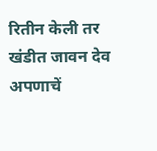रितीन केली तर खंडीत जावन देव अपणाचें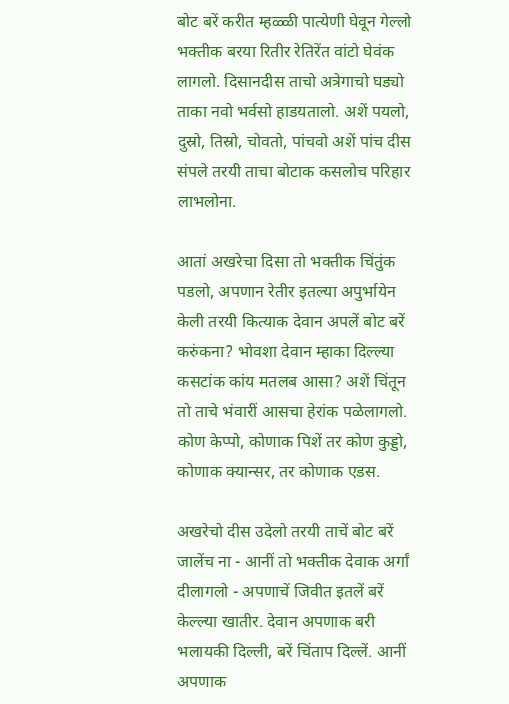बोट बरें करीत म्हळ्ळी पात्येणी घेवून गेल्लो भक्तीक बर‍या रितीर रेतिरेंत वांटो घेवंक लागलो. दिसान‌दीस ताचो अत्रेगाचो घड्यो ताका नवो भर्वसो हाडयतालो. अशें पयलो, दुस्रो, तिस्रो, चोवतो, पांचवो अशें पांच दीस संपले तर‌यी ताचा बोटाक कसलोच परिहार लाभलोना.

आतां अखरेचा दिसा तो भक्तीक चिंतुंक पडलो, अपणान रेतीर इतल्या अपुर्भायेन केली तर‌यी कित्याक देवान अपलें बोट बरें करुंक‌ना? भोवशा देवान म्हाका दिल्ल्या कसटांक कांय मतलब आसा? अशें चिंतून तो ताचे भंवारीं आसचा हेरांक पळेलागलो. कोण केप्पो, कोणाक पिशें तर कोण कुड्डो, कोणाक क्यान्सर, तर कोणाक एडस.

अखरेचो दीस उदेलो तर‌यी ताचें बोट बरें जालेंच ना - आनीं तो भक्तीक देवाक अर्गां दीलागलो - अपणाचें जिवीत इतलें बरें केल्ल्या खातीर. देवान अपणाक बरी भलायकी दिल्ली, बरें चिंताप दिल्लें. आनीं अपणाक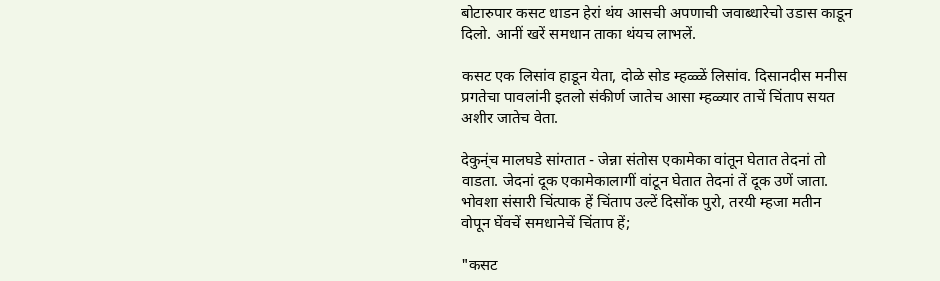बोटारुपार कसट धाडन हेरां थंय आसची अपणाची जवाब्धारेचो उडास काडून दिलो. आनीं खरें समधान ताका थंय‌च लाभलें.

कसट एक लिसांव हाडून येता, दोळे सोड म्हळ्ळें लिसांव. दिसान‌दीस मनीस प्रगतेचा पावलांनी इतलो संकीर्ण जातेच आसा म्हळ्यार ताचें चिंताप सयत अशीर जातेच वेता.

देकुन्ंच मालघडे सांग्तात - जेन्ना संतोस एकामेका वांतून घेतात तेदनां तो वाडता. जेदनां दूक एकामेकालागीं वांटून घेतात तेदनां तें दूक उणें जाता. भोवशा संसारी चिंत्पाक हें चिंताप उल्टें दिसोंक पुरो, तर‌यी म्हजा मतीन वोपून घेंवचें समधानेचें चिंताप हें;

"कसट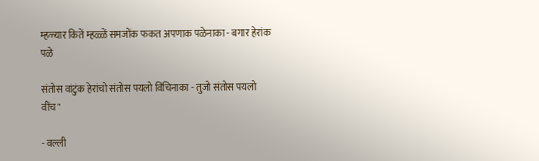म्हळ्यार कितें म्हळ्ळें समजोंक फकत अपणाक पळेनाका - बगार हेरांक पळे

संतोस वांटुंक हेरांचो संतोस पयलो विंचिनाका - तुजो संतोस पयलो वींच"

- वल्ली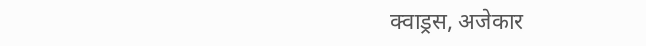क्वाड्रस, अजेकार